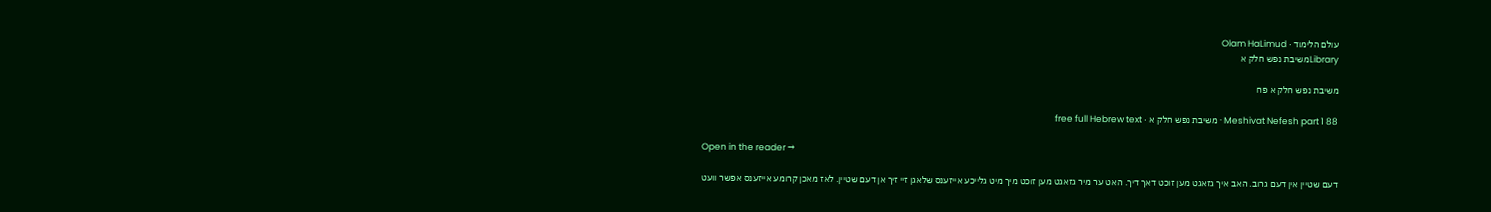עולם הלימוד · Olam HaLimud
Libraryמשיבת נפש חלק א

משיבת נפש חלק א פח

Meshivat Nefesh part 1 88 · משיבת נפש חלק א · free full Hebrew text

Open in the reader →

דעם שטיין אין דעם גרוב. האב איך גזאגט מען זוכט דאך דיך. האט ער מיר גזאגט מען זוכט מיך מיט גלייכע אייזענס שלאגן זיי זיך אן דעם שטיין. לאז מאכן קרומע אייזענס אפשר וועט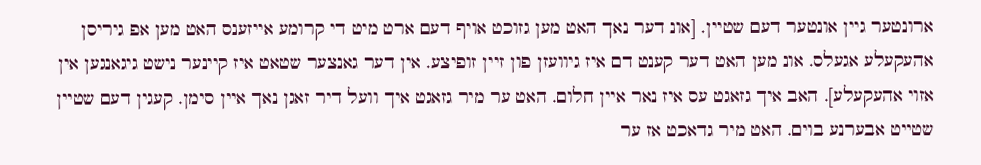ארונטער גיין אונטער דעם שטיין. [אונ דער נאך האט מען גזוכט אויף דעם ארט מיט די קרומע אייזענס האט מען אפ גיריסן אהעקעלע אגעלס. אונ מען האט דער קענט דם איז גיוועזן פון זיין זופיצע. אין דער גאנצער שטאט איז קיינער נישט גיגאנגען אין אזוי אהעקעלע]. האב איך גזאגט עס איז נאר איין חלום. האט ער מיר גזאגט איך וועל דיר זאגן נאך איין סימן. קעגין דעם שטיין שטייט אבערנע בוים. האט מיר גדאכט אז ער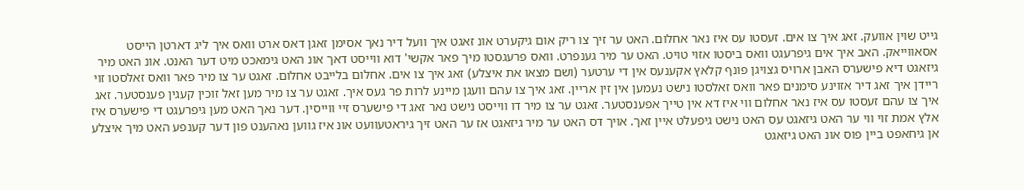גייט שוין אוועק. זאג איך צו אים. זעסטו עס איז נאר אחלום. האט ער זיך צו ריק אום גיקערט אונ זאגט איך וועל דיר נאך אסימן זאגן דאס ארט וואס איך ליג דארטן הייסט אסאווייאק. האב איך אים גיפרעגט וואס ביסטו אזוי טויט. האט ער מיר גענפרט. וואס פרעגסטו מיך פאר אקשי' דוא ווייסט דאך אונ האט גימאכט מיט דער האנט. אונ האט מיר גיזאגט דיא פישערס האבן ארויס גצויגן פונף קלאץ אקענעס אין די ערטער (ושם מצאו את איצלע) זאג איך צו אים. אחלום בלייבט אחלום. זאגט ער צו מיר פאר וואס זאלסטו זוי ריידן איך זאג דיר אזוינע סימנים פאר וואס זאלסטו נישט נעמען אין זין אריין. זאג איך צו עהם וועגן מיינע לרות פר געס איך. זאגט ער צו מיר מען זאל זוכין קעגין פענסטער. זאג איך צו עהם זעסטו עס איז נאר אחלום ווי איז דא אין טייך אפענסטער. זאגט ער צו מיר דו ווייסט נישט נאר זאג די פישערס זיי ווייסין. דער נאך האט מען גיפרעגט די פישערס איז אלץ אמת זוי ווי ער האט גיזאגט עס האט נישט גיפעלט איין זאך. אויך דס האט ער מיר גיזאגט אז ער האט זיך גיראטעוועט אונ איז גווען נאהענט פון דער קענפע האט מיך איצלע אן גיחאפט ביין פוס אונ האט גיזאגט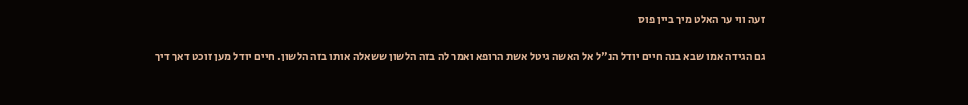זעה ווי ער האלט מיך ביין פוס

גם הגידה אמו שבא בנה חיים יודל הנ"ל אל האשה גיטל אשת הרופא ואמר לה בזה הלשון ששאלה אותו בזה הלשון. חיים יודל מען זוכט דאך דיך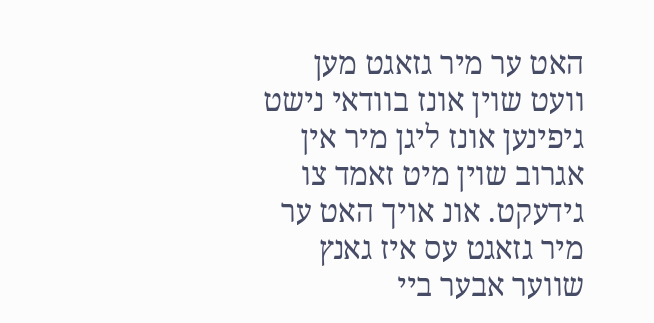האט ער מיר גזאגט מען וועט שוין אונז בוודאי נישט גיפינען אונז ליגן מיר אין אגרוב שוין מיט זאמד צו גידעקט. אונ אויך האט ער מיר גזאגט עס איז גאנץ שווער אבער ביי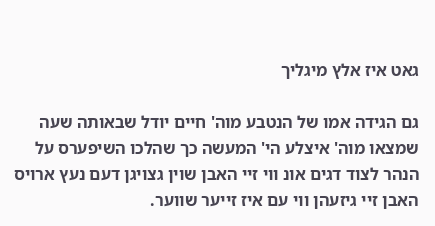גאט איז אלץ מיגליך

גם הגידה אמו של הנטבע מוה' חיים יודל שבאותה שעה שמצאו מוה' איצלע הי' המעשה כך שהלכו השיפערס על הנהר לצוד דגים אונ ווי זיי האבן שוין גצויגן דעם נעץ ארויס האבן זיי גיזעהן ווי עם איז זייער שווער.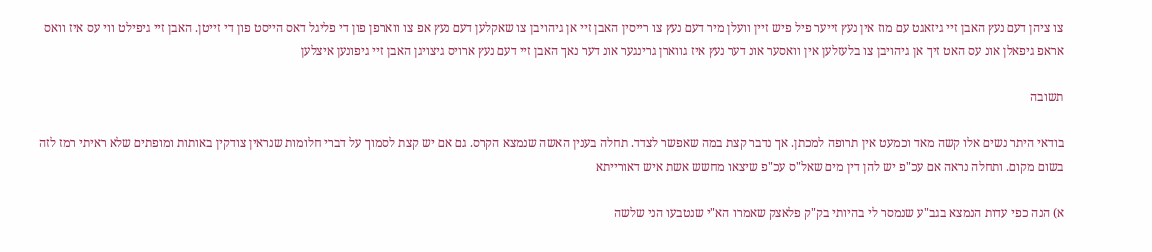צו ציהן דעם נעץ האבן זיי גיזאגט עם מוז אין נעץ זייער פיל פיש זיין וועלן מיר דעם נעץ צו רייסין האבן זיי אן גיהויבן צו שאקלען דעם נעץ אפ צו ווארפן פון די פליגל דאס הייסט פון די זייטן. האבן זיי גיפילט ווי עס איז וואס אראפ גיפאלן אונ עס האט זיך אן גיהויבן צו בלעזלען אין וואסער אונ דער נעץ איז גווארן גרינגער אונ דער נאך האבן זיי דעם נעץ ארויס גיצויגן האבן זיי גיפונען איצלען

תשובה

בודאי היתר נשים אלו קשה מאד וכמעט אין תרופה למכתן. אך נדבר קצת במה שאפשר לצדד. תחלה בענין האשה שנמצא הקרס. גם אם יש קצת לסמוך על דברי חלומות שנראין צודקין באותות ומופתים שלא ראיתי רמז לזה בשום מקום. ותחלה נראה אם עכ"פ יש להן דין מים שאל"ס עכ"פ שיצאו מחשש אשת איש דאורייתא

א) הנה כפי עדות הנמצא בגב"ע שנמסר לי בהיותי בק"ק פלאצק שאמרו הא"י שנטבעו הני שלשה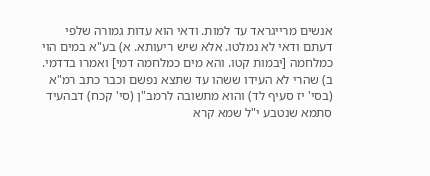אנשים מרייגראד עד למות. ודאי הוא עדות גמורה שלפי דעתם ודאי לא נמלטו. אלא שיש ריעותא. א) בע"א במים הוי כמלחמה [יבמות קטו. והא מים כמלחמה דמי] ואמרו בדדמי. ב) שהרי לא העידו ששהו עד שתצא נפשם וכבר כתב רמ"א (בסי' יז סעיף לד) והוא מתשובה לרמב"ן (סי' קכח) דבהעיד סתמא שנטבע י"ל שמא קרא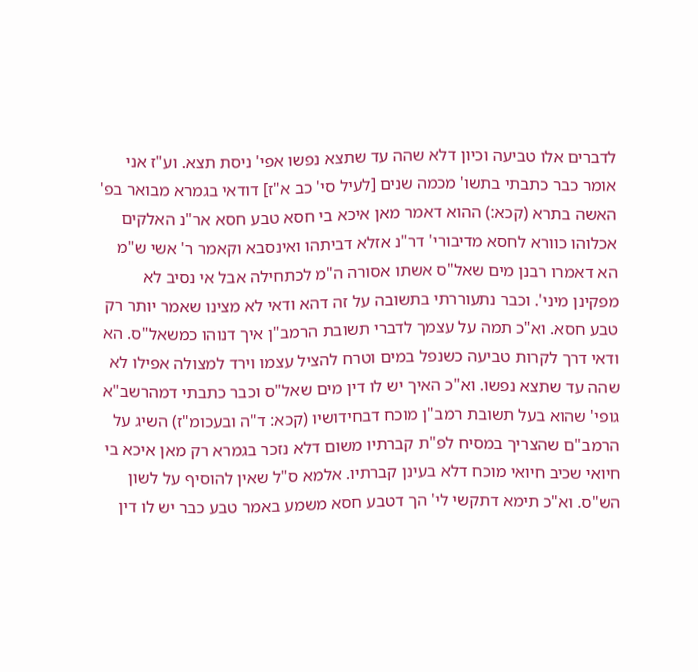לדברים אלו טביעה וכיון דלא שהה עד שתצא נפשו אפי' ניסת תצא. וע"ז אני אומר כבר כתבתי בתשו' מכמה שנים [לעיל סי' כב א"ז] דודאי בגמרא מבואר בפ' האשה בתרא (קכא:) ההוא דאמר מאן איכא בי חסא טבע חסא אר"נ האלקים אכלוהו כוורא לחסא מדיבורי' דר"נ אזלא דביתהו ואינסבא וקאמר ר' אשי ש"מ הא דאמרו רבנן מים שאל"ס אשתו אסורה ה"מ לכתחילה אבל אי נסיב לא מפקינן מיני'. וכבר נתעוררתי בתשובה על זה דהא ודאי לא מצינו שאמר יותר רק טבע חסא. וא"כ תמה על עצמך לדברי תשובת הרמב"ן איך דנוהו כמשאל"ס. הא ודאי דרך לקרות טביעה כשנפל במים וטרח להציל עצמו וירד למצולה אפילו לא שהה עד שתצא נפשו. וא"כ האיך יש לו דין מים שאל"ס וכבר כתבתי דמהרשב"א גופי' שהוא בעל תשובת רמב"ן מוכח דבחידושיו (קכא: ד"ה ובעכומ"ז) השיג על הרמב"ם שהצריך במסיח לפ"ת קברתיו משום דלא נזכר בגמרא רק מאן איכא בי חיואי שכיב חיואי מוכח דלא בעינן קברתיו. אלמא ס"ל שאין להוסיף על לשון הש"ס. וא"כ תימא דתקשי לי' הך דטבע חסא משמע באמר טבע כבר יש לו דין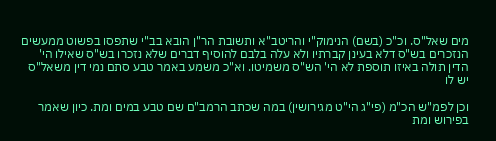מים שאל"ס. וכ"כ (בשם) הנימוק"י והריטב"א ותשובת הר"ן הובא בב"י שתפסו בפשוט ממעשים הנזכרים בש"ס דלא בעינן קברתיו ולא עלה בלבם להוסיף דברים שלא נזכרו בש"ס שאילו הי' הדין תולה באיזו תוספת לא הי' הש"ס משמיטו. וא"כ משמע באמר טבע סתם נמי דין משאל"ס יש לו

וכן לפמ"ש הכ"מ (פי"ג הי"ט מגירושין) במה שכתב הרמב"ם שם טבע במים ומת. כיון שאמר בפירוש ומת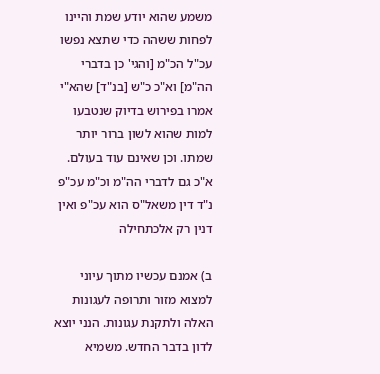משמע שהוא יודע שמת והיינו לפחות ששהה כדי שתצא נפשו עכ"ל הכ"מ [והגי' כן בדברי הה"מ] וא"כ כ"ש [בנ"ד] שהא"י אמרו בפירוש בדיוק שנטבעו למות שהוא לשון ברור יותר שמתו. וכן שאינם עוד בעולם. א"כ גם לדברי הה"מ וכ"מ עכ"פ נ"ד דין משאל"ס הוא עכ"פ ואין דנין רק אלכתחילה

ב) אמנם עכשיו מתוך עיוני למצוא מזור ותרופה לעגונות האלה ולתקנת עגונות. הנני יוצא לדון בדבר החדש. משמיא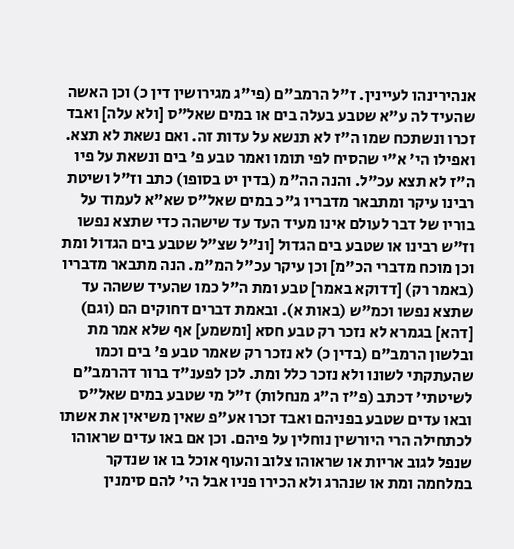אנהירינהו לעיינין. ז"ל הרמב"ם (פי"ג מגירושין דין כ) וכן האשה שהעיד לה ע"א שטבע בעלה בים או במים שאל"ס [ולא עלה] ואבד זכרו ונשתכח שמו ה"ז לא תנשא על עדות זה. ואם נשאת לא תצא. ואפילו הי' א"י שהסיח לפי תומו ואמר טבע פ' בים ונשאת על פיו ה"ז לא תצא עכ"ל. והנה הה"מ (בדין יט בסופו) כתב וז"ל ושיטת רבינו עיקר ומתבאר מדבריו ג"כ במים שאל"ס שא"א לעמוד על בוריו של דבר לעולם אינו מעיד העד עד שישהה כדי שתצא נפשו וז"ש רבינו או שטבע בים הגדול [ונ"ל שצ"ל שטבע בים הגדול ומת וכן מוכח מדברי הכ"מ] וכן עיקר עכ"ל המ"מ. הנה מתבאר מדבריו (באמר רק) [דדוקא באמר] טבע ומת ה"ל כמו שהעיד ששהה עד שתצא נפשו וכמ"ש (באות א). ובאמת דברים דחוקים הם (וגם) [דהא] בגמרא לא נזכר רק טבע חסא [ומשמע] אף שלא אמר מת ובלשון הרמב"ם (בדין כ) לא נזכר רק שאמר טבע פ' בים וכמו שהעתקתי לשונו ולא נזכר כלל ומת. לכן לפענ"ד ברור דהרמב"ם לשיטתי' דכתב (פ"ז ה"ג מנחלות) ז"ל מי שטבע במים שאל"ס ובאו עדים שטבע בפניהם ואבד זכרו אע"פ שאין משיאין את אשתו לכתחילה הרי היורשין נוחלין על פיהם. וכן אם באו עדים שראוהו שנפל לגוב אריות או שראוהו צלוב והעוף אוכל בו או שנדקר במלחמה ומת או שנהרג ולא הכירו פניו אבל הי' להם סימנין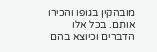מובהקין בגופו והכירו אותם. בכל אלו הדברים וכיוצא בהם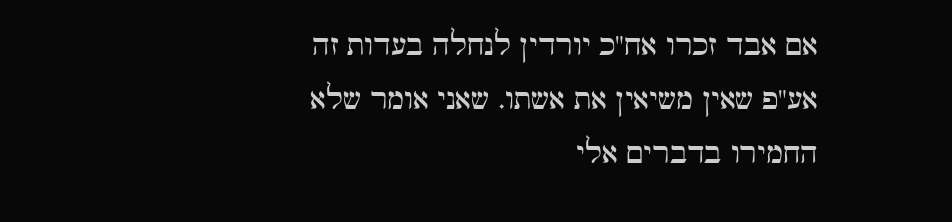אם אבד זכרו אח"כ יורדין לנחלה בעדות זה אע"פ שאין משיאין את אשתו. שאני אומר שלא החמירו בדברים אלי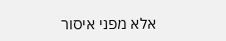אלא מפני איסור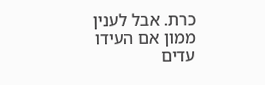כרת. אבל לענין ממון אם העידו עדים